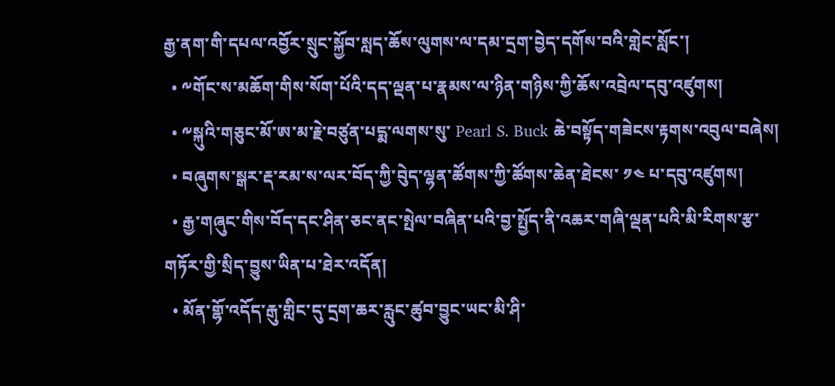རྒྱ་ནག་གི་དཔལ་འབྱོར་སྲུང་སྐྱོབ་སླད་ཆོས་ལུགས་ལ་དམ་དྲག་བྱེད་དགོས་བའི་གླེང་སློང་།
  • ༸གོང་ས་མཆོག་གིས་སོག་པོའི་དད་ལྡན་པ་རྣམས་ལ་ཉིན་གཉིས་ཀྱི་ཆོས་འབྲེལ་དབུ་འཛུགས།
  • ༸སྐུའི་གཅུང་མོ་ཨ་མ་རྗེ་བཙུན་པདྨ་ལགས་སུ་ Pearl S. Buck ཆེ་བསྟོད་གཟེངས་རྟགས་འབུལ་བཞེས།
  • བཞུགས་སྒར་རྡ་རམ་ས་ལར་བོད་ཀྱི་བེུད་ལྷན་ཚོགས་ཀྱི་ཚོགས་ཆེན་ཐེངས་ ༡༤ པ་དབུ་འཛུགས།
  • རྒྱ་གཞུང་གིས་བོད་དང་ཤིན་ཅང་ནང་སྤེལ་བཞིན་པའི་བྱ་སྤྱོད་ནི་འཆར་གཞི་ལྡན་པའི་མི་རིགས་རྩ་གཏོར་གྱི་སྲིད་བྱུས་ཡིན་པ་ཐེར་འདོན།
  • མོན་གྷོ་འདོད་རྒུ་གླིང་དུ་དྲག་ཆར་རླུང་ཚུབ་བྱུང་ཡང་མི་ཤི་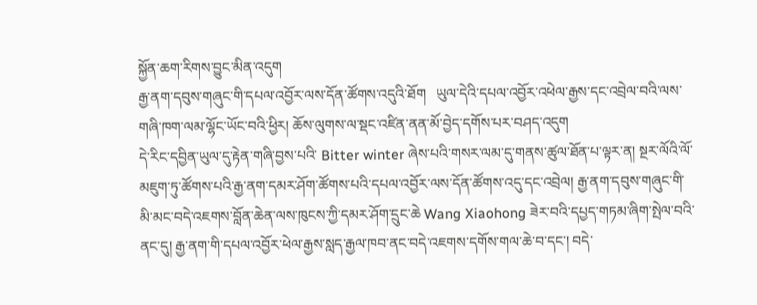སྐྱོན་ཆག་རིགས་བྱུང་མིན་འདུག
རྒྱ་ནག་དབུས་གཞུང་གི་དཔལ་འབྱོར་ལས་དོན་ཚོགས་འདུའི་ཐོག   ཡུལ་དེའི་དཔལ་འབྱོར་འཕེལ་རྒྱས་དང་འབྲེལ་བའི་ལས་གཞི་ཁག་ལམ་ལྷོང་ཡོང་བའི་ཕྱིར། ཆོས་ལུགས་ལ་སྡང་འཛིན་ནན་མོ་བྱེད་དགོས་པར་བཤད་འདུག
དེ་རིང་དབྱིན་ཡུལ་དུ་རྟེན་གཞི་བྱས་པའི་ Bitter winter ཞེས་པའི་གསར་ལམ་དུ་གནས་ཚུལ་ཐོན་པ་ལྟར་ན། སྔར་ལོའི་ལོ་མཇུག་ཏུ་ཚོགས་པའི་རྒྱ་ནག་དམར་ཤོག་ཚོགས་པའི་དཔལ་འབྱོར་ལས་དོན་ཚོགས་འདུ་དང་འབྲེལ། རྒྱ་ནག་དབུས་གཞུང་གི་མི་མང་བདེ་འཇགས་བློན་ཆེན་ལས་ཁུངས་ཀྱི་དམར་ཤོག་དྲུང་ཆེ Wang Xiaohong ཟེར་བའི་དཔྱད་གཏམ་ཞིག་སྤེལ་བའི་ནང་དུ། རྒྱ་ནག་གི་དཔལ་འབྱོར་ཕེལ་རྒྱས་སླད་རྒྱལ་ཁབ་ནང་བདེ་འཇགས་དགོས་གལ་ཆེ་བ་དང་། བདེ་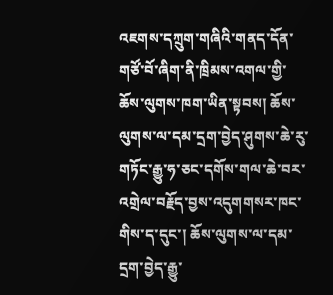འཇགས་དཀྲུག་གཞིའི་གནད་དོན་གཙོ་བོ་ཞིག་ནི་ཁྲིམས་འགལ་གྱི་ཆོས་ལུགས་ཁག་ཡིན་སྟབས། ཆོས་ལུགས་ལ་དམ་དྲག་བྱེད་ཤུགས་ཆེ་རུ་གཏོང་རྒྱུ་ཧ་ཅང་དགོས་གལ་ཆེ་བར་འགྲེལ་བརྗོད་བྱས་འདུགགསར་ཁང་གིས་ད་དུང་། ཆོས་ལུགས་ལ་དམ་དྲག་བྱེད་རྒྱུ་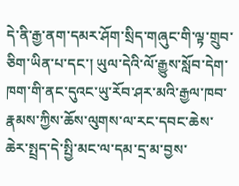དེ་ནི་རྒྱ་ནག་དམར་ཤོག་སྲིད་གཞུང་གི་ལྟ་གྲུབ་ཅིག་ཡིན་པ་དང་། ཡུལ་དེའི་ལོ་རྒྱུས་སློབ་དེག་ཁག་གི་ནང་དུའང་ཡུ་རོབ་ཤར་མའི་རྒྱལ་ཁབ་རྣམས་ཀྱིས་ཆོས་ལུགས་ལ་རང་དབང་ཆེས་ཆེར་སྤྲད་དེ་སྤྱི་མང་ལ་དམ་དྲ་མ་བྱས་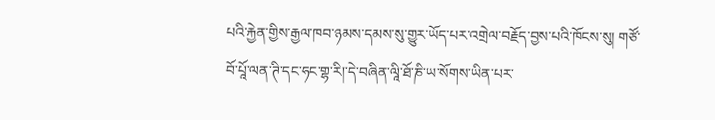པའི་རྐྱེན་གྱིས་རྒྱལ་ཁབ་ཉམས་དམས་སུ་གྱུར་ཡོད་པར་འགྲེལ་བརྗོད་བྱས་པའི་ཁོངས་སུ། གཙོ་བོ་པཱོ་ལན་ཊི་དང་ཧང་གྷ་རི།་དེ་བཞིན་ལཱི་ཐོ་ཎི་ཡ་སོགས་ཡིན་པར་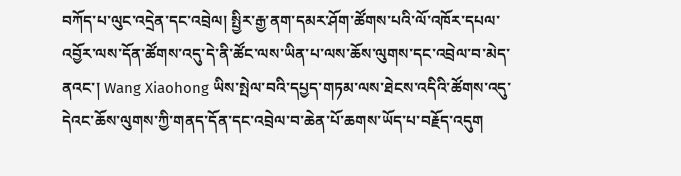བཀོད་པ་ལུང་འདྲེན་དང་འབྲེལ། སྤྱིར་རྒྱ་ནག་དམར་ཤོག་ཚོགས་པའི་ལོ་འཁོར་དཔལ་འབྱོར་ལས་དོན་ཚོགས་འདུ་དེ་ནི་ཚོང་ལས་ཡིན་པ་ལས་ཆོས་ལུགས་དང་འབྲེལ་བ་མེད་ནའང་། Wang Xiaohong ཡིས་སྤེལ་བའི་དཔྱད་གཏམ་ལས་ཐེངས་འདིའི་ཚོགས་འདུ་དེའང་ཆོས་ལུགས་ཀྱི་གནད་དོན་དང་འབྲེལ་བ་ཆེན་པོ་ཆགས་ཡོད་པ་བརྗོད་འདུག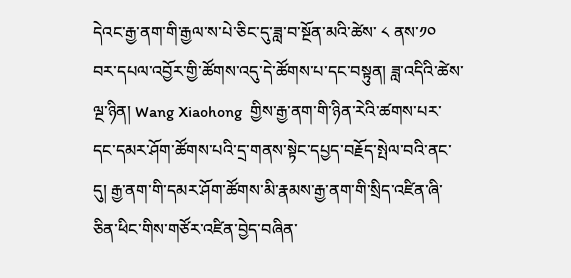དེའང་རྒྱ་ནག་གི་རྒྱལ་ས་པེ་ཅིང་དུ་ཟླ་བ་སྔོན་མའི་ཚེས་ ༨ ནས་༡༠ བར་དཔལ་འབྱོར་གྱི་ཚོགས་འདུ་དེ་ཚོགས་པ་དང་བསྟུན། ཟླ་འདིའི་ཚེས་ལྔ་ཉིན། Wang Xiaohong  གྱིས་རྒྱ་ནག་གི་ཉིན་རེའི་ཚགས་པར་དང་དམར་ཤོག་ཚོགས་པའི་དྲ་གནས་སྟེང་དཔྱད་བརྗོད་སྤེལ་བའི་ནང་དུ། རྒྱ་ནག་གི་དམར་ཤོག་ཚོགས་མི་རྣམས་རྒྱ་ནག་གི་སྲིད་འཛིན་ཞི་ཅིན་ཕིང་གིས་གཙོར་འཛིན་བྱེད་བཞིན་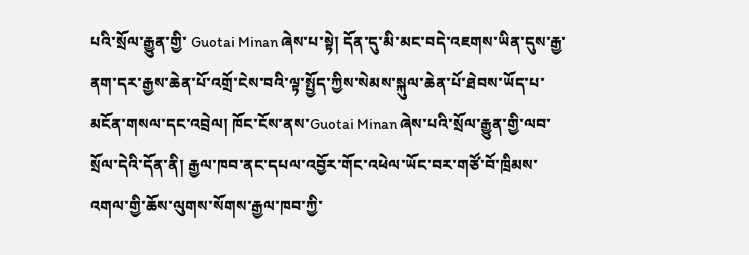པའི་སྲོལ་རྒྱུན་གྱི་ Guotai Minan ཞེས་པ་སྟེ། དོན་དུ་མི་མང་བདེ་འཇགས་ཡིན་དུས་རྒྱ་ནག་དར་རྒྱས་ཆེན་པོ་འགྲོ་ངེས་བའི་ལྟ་སྤྱོད་ཀྱིས་སེམས་སྐུལ་ཆེན་པོ་ཐེབས་ཡོད་པ་མངོན་གསལ་དང་འབྲེལ། ཁོང་ངོས་ནས་Guotai Minan ཞེས་པའི་སྲོལ་རྒྱུན་གྱི་ལབ་སྲོལ་དེའི་དོན་ནི། རྒྱལ་ཁབ་ནང་དཔལ་འབྱོར་གོང་འཕེལ་ཡོང་བར་གཙོ་བོ་ཁྲིམས་འགལ་གྱི་ཆོས་ལུགས་སོགས་རྒྱལ་ཁབ་ཀྱི་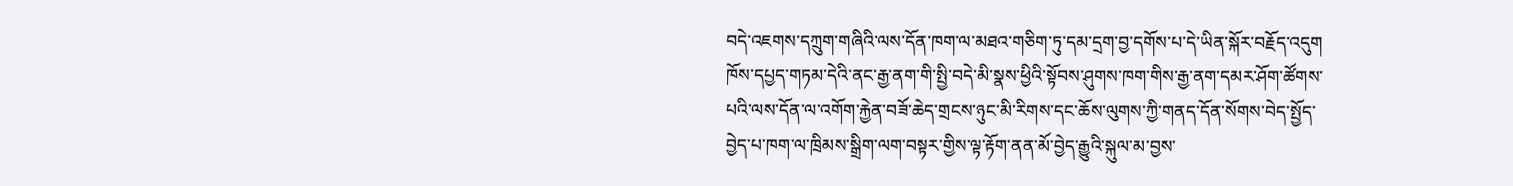བདེ་འཇགས་དཀྲུག་གཞིའི་ལས་དོན་ཁག་ལ་མཐའ་གཅིག་ཏུ་དམ་དྲག་བྱ་དགོས་པ་དེ་ཡིན་སྐོར་བརྗོད་འདུག
ཁོས་དཔྱད་གཏམ་དེའི་ནང་རྒྱ་ནག་གི་སྤྱི་བདེ་མི་སྣས་ཕྱིའི་སྟོབས་ཤུགས་ཁག་གིས་རྒྱ་ནག་དམར་ཤོག་ཚོགས་པའི་ལས་དོན་ལ་འགོག་རྐྱེན་བཟོ་ཆེད་གྲངས་ཉུང་མི་རིགས་དང་ཆོས་ལུགས་ཀྱི་གནད་དོན་སོགས་བེད་སྤྱོད་བྱེད་པ་ཁག་ལ་ཁྲིམས་སྒྲིག་ལག་བསྟར་གྱིས་ལྟ་རྟོག་ནན་མོ་བྱེད་རྒྱུའི་སྐུལ་མ་བྱས་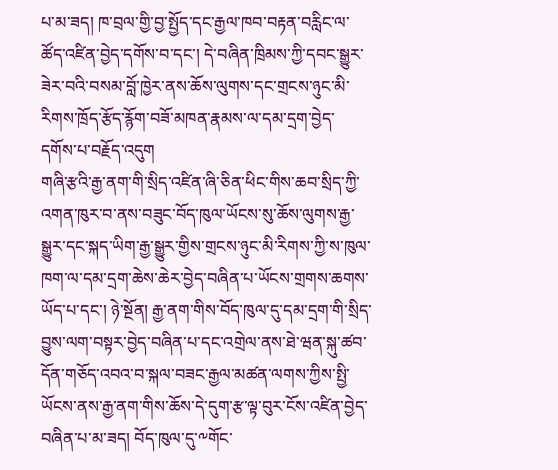པ་མ་ཟད། ཁ་བྲལ་གྱི་བྱ་སྤྱོད་དང་རྒྱལ་ཁབ་བརྟན་བརླིང་ལ་ཚོད་འཛིན་བྱེད་དགོས་བ་དང་། དེ་བཞིན་ཁྲིམས་ཀྱི་དབང་སྒྱུར་ཟེར་བའི་བསམ་བློ་ཁྱེར་ནས་ཆོས་ལུགས་དང་གྲངས་ཉུང་མི་རིགས་ཁྲོད་རྩོད་རྙོག་བཟོ་མཁན་རྣམས་ལ་དམ་དྲག་བྱེད་དགོས་པ་བརྗོད་འདུག
གཞི་རྩའི་རྒྱ་ནག་གི་སྲིད་འཛིན་ཞི་ཅིན་ཕིང་གིས་ཆབ་སྲིད་ཀྱི་འགན་ཁུར་བ་ནས་བཟུང་བོད་ཁུལ་ཡོངས་སུ་ཆོས་ལུགས་རྒྱ་སྒྱུར་དང་སྐད་ཡིག་རྒྱ་སྒྱུར་གྱིས་གྲངས་ཉུང་མི་རིགས་ཀྱི་ས་ཁུལ་ཁག་ལ་དམ་དྲག་ཆེས་ཆེར་བྱེད་བཞིན་པ་ཡོངས་གྲགས་ཆགས་ཡོད་པ་དང་། ཉེ་སྔོན། རྒྱ་ནག་གིས་བོད་ཁུལ་དུ་དམ་དྲག་གི་སྲིད་བྱུས་ལག་བསྟར་བྱེད་བཞིན་པ་དང་འགྲེལ་ནས་ཐེ་ཝན་སྐུ་ཚབ་དོན་གཅོད་འབའ་བ་སྐལ་བཟང་རྒྱལ་མཚན་ལགས་ཀྱིས་སྤྱི་ཡོངས་ནས་རྒྱ་ནག་གིས་ཆོས་དེ་དུག་རྩ་ལྟ་བུར་ངོས་འཛིན་བྱེད་བཞིན་པ་མ་ཟད། བོད་ཁུལ་དུ་༸གོང་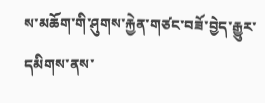ས་མཆོག་གི་ཤུགས་རྐྱེན་གཙང་བཟོ་བྱེད་རྒྱུར་དམིགས་ནས་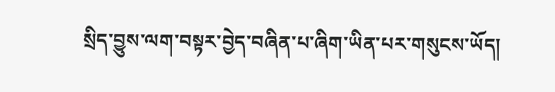སྲིད་བྱུས་ལག་བསྟར་བྱེད་བཞིན་པ་ཞིག་ཡིན་པར་གསུངས་ཡོད།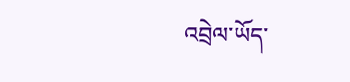འབྲེལ་ཡོད་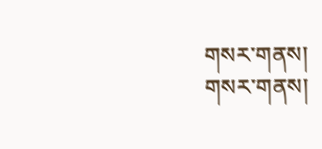གསར་གནས།
གསར་གནས།